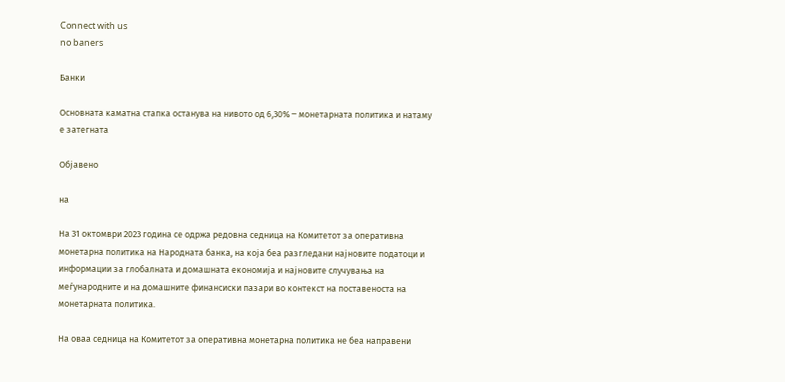Connect with us
no baners

Банки

Основната каматна стапка останува на нивото од 6,30% ‒ монетарната политика и натаму е затегната

Објавено

на

На 31 октомври 2023 година се одржа редовна седница на Комитетот за оперативна монетарна политика на Народната банка, на која беа разгледани најновите податоци и информации за глобалната и домашната економија и најновите случувања на меѓународните и на домашните финансиски пазари во контекст на поставеноста на монетарната политика.

На оваа седница на Комитетот за оперативна монетарна политика не беа направени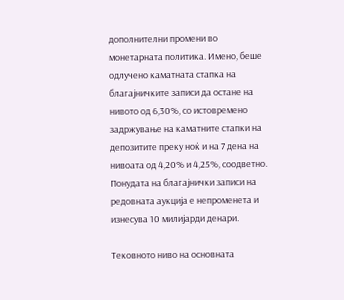дополнителни промени во монетарната политика. Имено, беше одлучено каматната стапка на благајничките записи да остане на нивото од 6,30%, со истовремено задржување на каматните стапки на депозитите преку ноќ и на 7 дена на нивоата од 4,20% и 4,25%, соодветно. Понудата на благајнички записи на редовната аукција е непроменета и изнесува 10 милијарди денари.

Тековното ниво на основната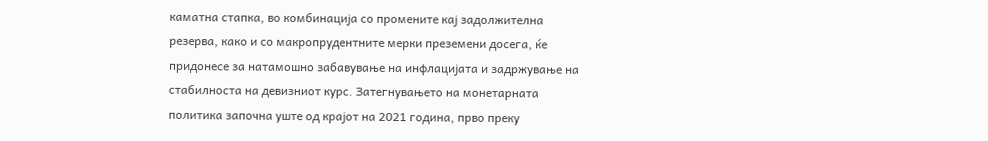каматна стапка, во комбинација со промените кај задолжителна резерва, како и со макропрудентните мерки преземени досега, ќе придонесе за натамошно забавување на инфлацијата и задржување на стабилноста на девизниот курс. Затегнувањето на монетарната политика започна уште од крајот на 2021 година, прво преку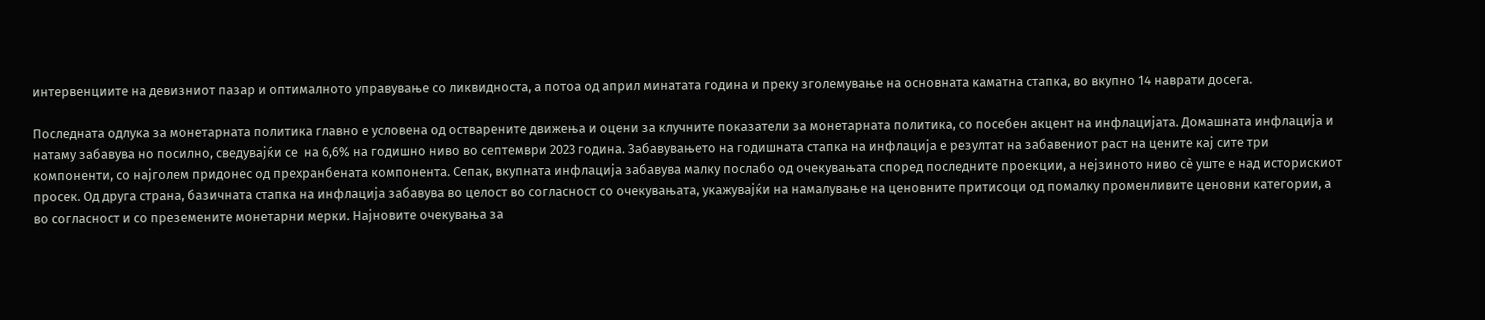интервенциите на девизниот пазар и оптималното управување со ликвидноста, а потоа од април минатата година и преку зголемување на основната каматна стапка, во вкупно 14 наврати досега.

Последната одлука за монетарната политика главно е условена од остварените движења и оцени за клучните показатели за монетарната политика, со посебен акцент на инфлацијата. Домашната инфлација и натаму забавува но посилно, сведувајќи се  на 6,6% на годишно ниво во септември 2023 година. Забавувањето на годишната стапка на инфлација е резултат на забавениот раст на цените кај сите три компоненти, со најголем придонес од прехранбената компонента. Сепак, вкупната инфлација забавува малку послабо од очекувањата според последните проекции, а нејзиното ниво сѐ уште е над историскиот просек. Од друга страна, базичната стапка на инфлација забавува во целост во согласност со очекувањата, укажувајќи на намалување на ценовните притисоци од помалку променливите ценовни категории, а во согласност и со преземените монетарни мерки. Најновите очекувања за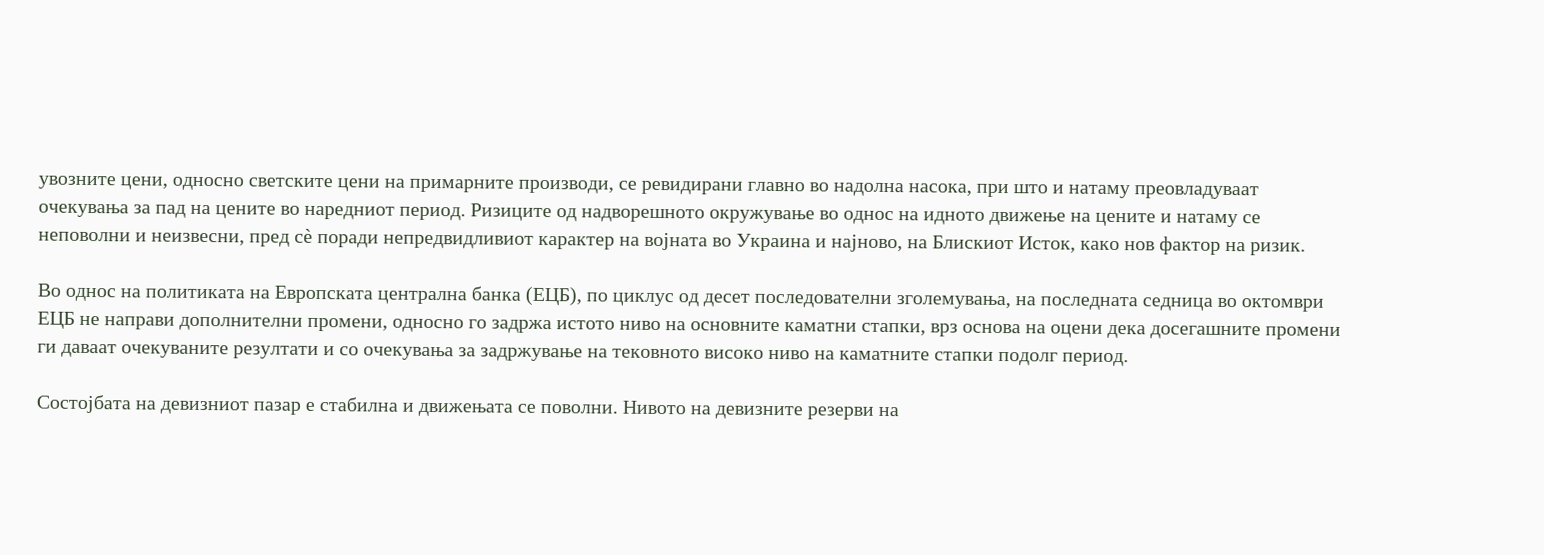увозните цени, односно светските цени на примарните производи, се ревидирани главно во надолна насока, при што и натаму преовладуваат очекувања за пад на цените во наредниот период. Ризиците од надворешното окружување во однос на идното движење на цените и натаму се неповолни и неизвесни, пред сѐ поради непредвидливиот карактер на војната во Украина и најново, на Блискиот Исток, како нов фактор на ризик.

Во однос на политиката на Европската централна банка (ЕЦБ), по циклус од десет последователни зголемувања, на последната седница во октомври ЕЦБ не направи дополнителни промени, односно го задржа истото ниво на основните каматни стапки, врз основа на оцени дека досегашните промени ги даваат очекуваните резултати и со очекувања за задржување на тековното високо ниво на каматните стапки подолг период.

Состојбата на девизниот пазар е стабилна и движењата се поволни. Нивото на девизните резерви на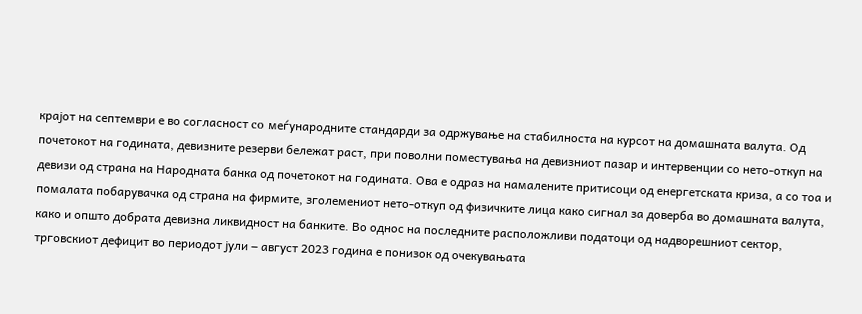крајот на септември е во согласност co меѓународните стандарди за одржување на стабилноста на курсот на домашната валута. Од почетокот на годината, девизните резерви бележат раст, при поволни поместувања на девизниот пазар и интервенции со нето-откуп на девизи од страна на Народната банка од почетокот на годината. Ова е одраз на намалените притисоци од енергетската криза, а со тоа и помалата побарувачка од страна на фирмите, зголемениот нето-откуп од физичките лица како сигнал за доверба во домашната валута, како и општо добрата девизна ликвидност на банките. Во однос на последните расположливи податоци од надворешниот сектор, трговскиот дефицит во периодот јули ‒ август 2023 година е понизок од очекувањата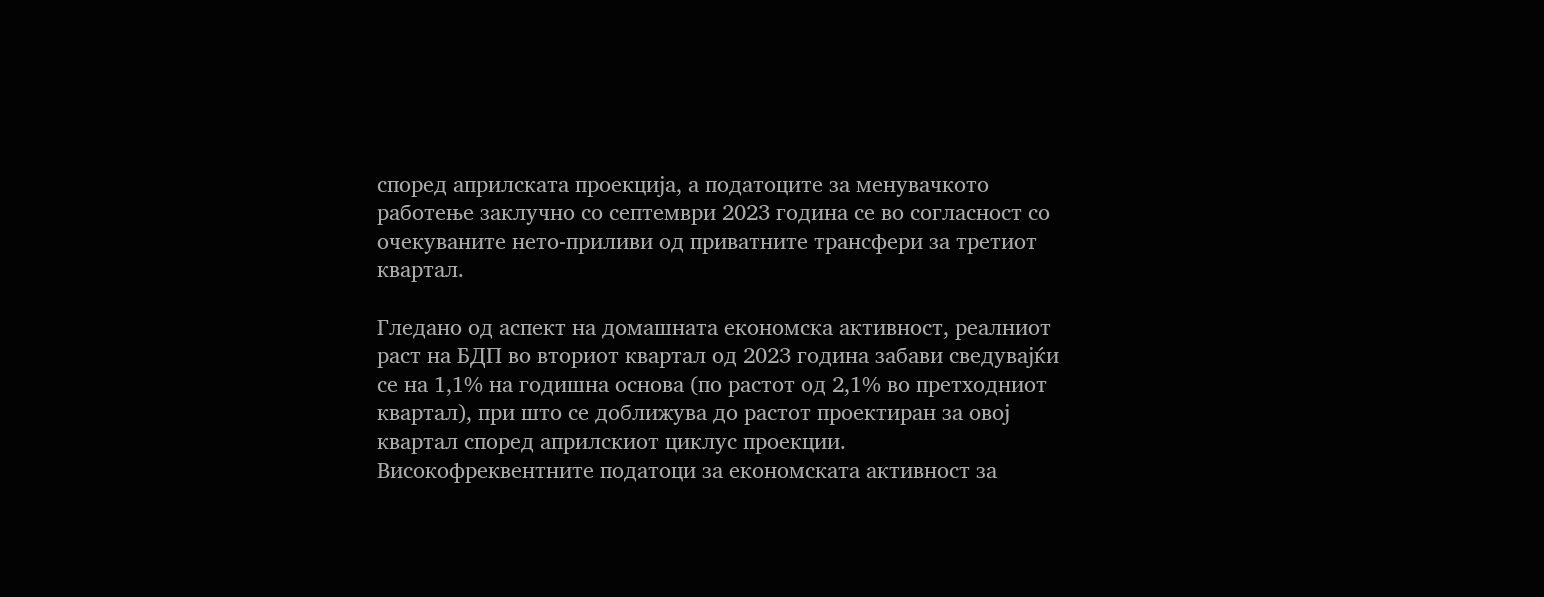според априлската проекција, а податоците за менувачкото работење заклучно со септември 2023 година се во согласност со очекуваните нето-приливи од приватните трансфери за третиот квартал.

Гледано од аспект на домашната економска активност, реалниот раст на БДП во вториот квартал од 2023 година забави сведувајќи се на 1,1% на годишна основа (по растот од 2,1% во претходниот квартал), при што се доближува до растот проектиран за овој квартал според априлскиот циклус проекции. Високофреквентните податоци за економската активност за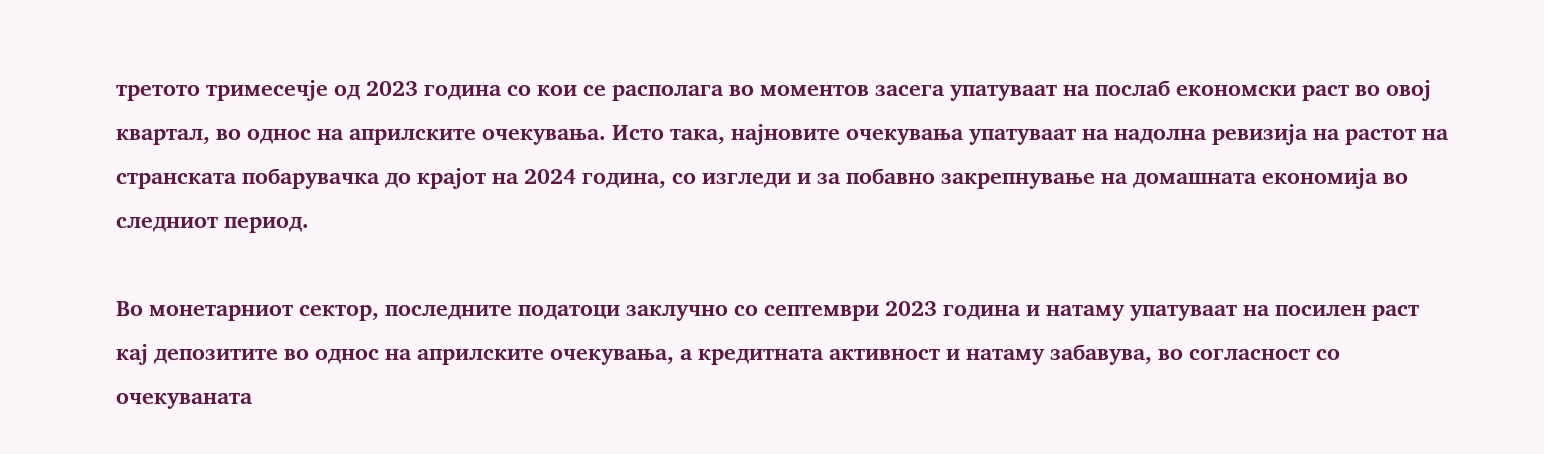третото тримесечје од 2023 година со кои се располага во моментов засега упатуваат на послаб економски раст во овој квартал, во однос на априлските очекувања. Исто така, најновите очекувања упатуваат на надолна ревизија на растот на странската побарувачка до крајот на 2024 година, со изгледи и за побавно закрепнување на домашната економија во следниот период.

Во монетарниот сектор, последните податоци заклучно со септември 2023 година и натаму упатуваат на посилен раст кај депозитите во однос на априлските очекувања, а кредитната активност и натаму забавува, во согласност со очекуваната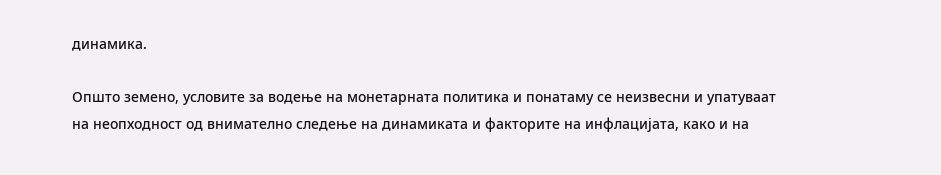динамика.

Општо земено, условите за водење на монетарната политика и понатаму сe неизвесни и упатуваат на неопходност од внимателно следење на динамиката и факторите на инфлацијата, како и на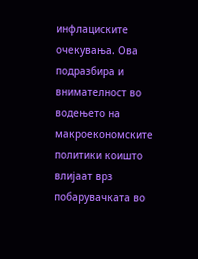инфлациските очекувања. Ова подразбира и внимателност во водењето на макроекономските политики коишто влијаат врз побарувачката во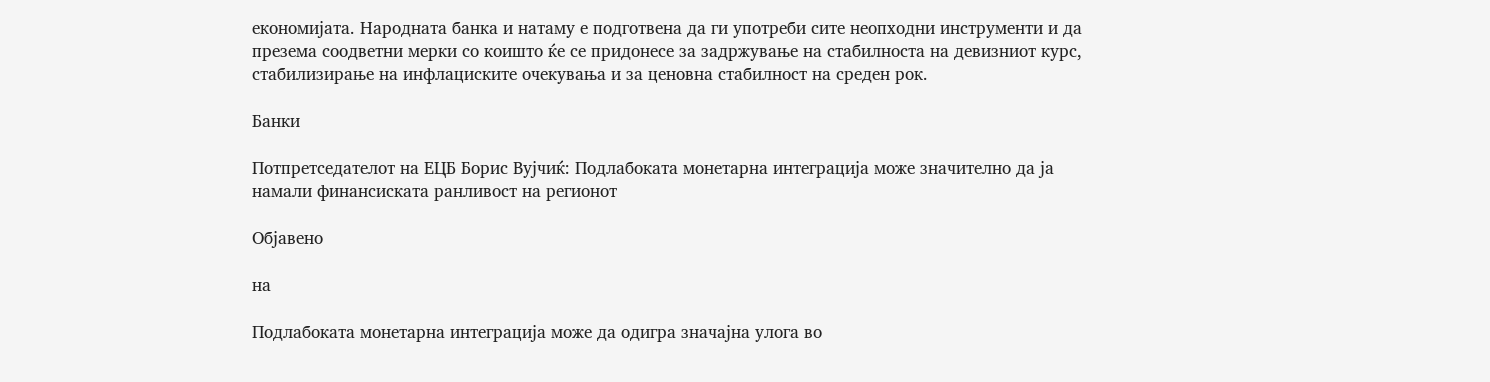економијата. Народната банка и натаму е подготвена да ги употреби сите неопходни инструменти и да презема соодветни мерки со коишто ќе се придонесе за задржување на стабилноста на девизниот курс, стабилизирање на инфлациските очекувања и за ценовна стабилност на среден рок.

Банки

Потпретседателот на ЕЦБ Борис Вујчиќ: Подлабоката монетарна интеграција може значително да ја намали финансиската ранливост на регионот

Објавено

на

Подлабоката монетарна интеграција може да одигра значајна улога во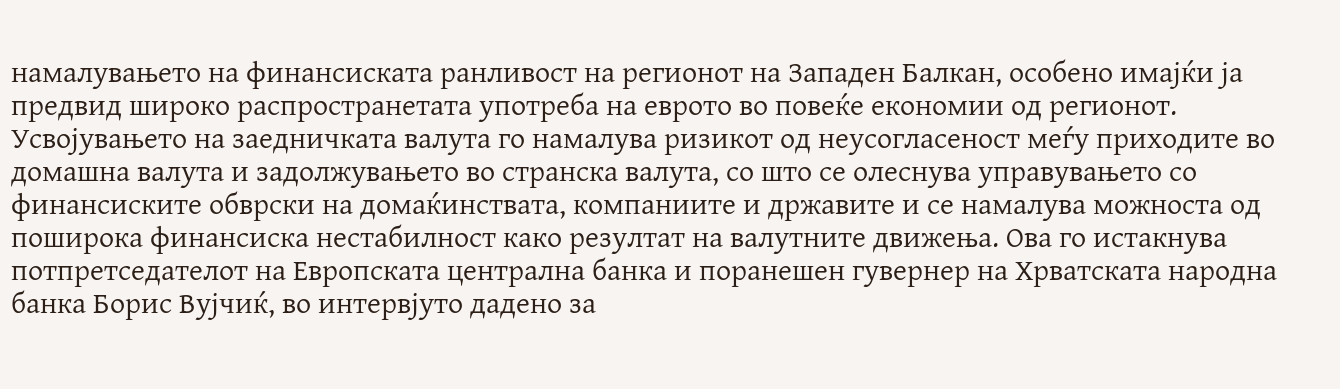намалувањето на финансиската ранливост на регионот на Западен Балкан, особено имајќи ја предвид широко распространетата употреба на еврото во повеќе економии од регионот. Усвојувањето на заедничката валута го намалува ризикот од неусогласеност меѓу приходите во домашна валута и задолжувањето во странска валута, со што се олеснува управувањето со финансиските обврски на домаќинствата, компаниите и државите и се намалува можноста од поширока финансиска нестабилност како резултат на валутните движења. Ова го истакнува потпретседателот на Европската централна банка и поранешен гувернер на Хрватската народна банка Борис Вујчиќ, во интервјуто дадено за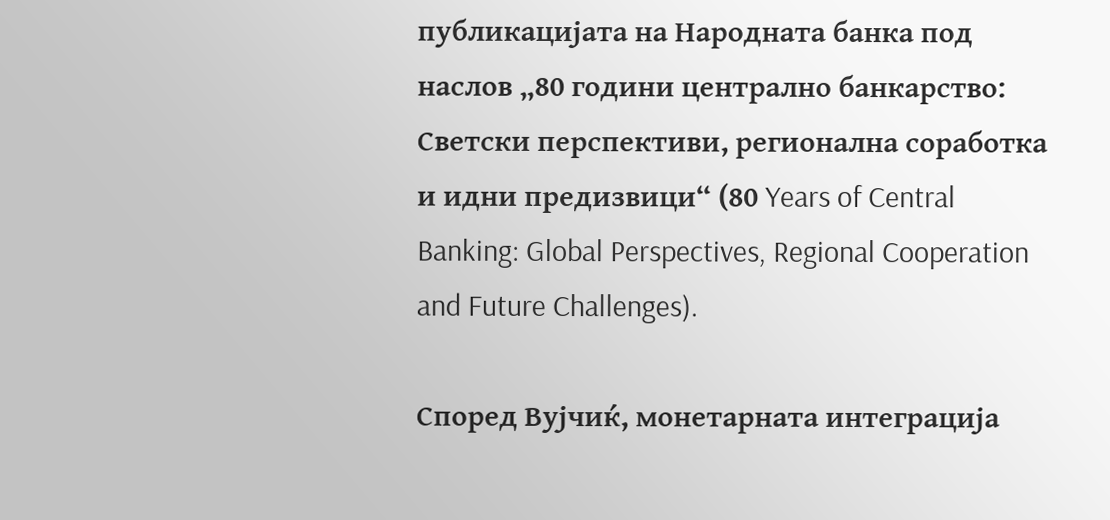публикацијата на Народната банка под наслов „80 години централно банкарство: Светски перспективи, регионална соработка и идни предизвици“ (80 Years of Central Banking: Global Perspectives, Regional Cooperation and Future Challenges).

Според Вујчиќ, монетарната интеграција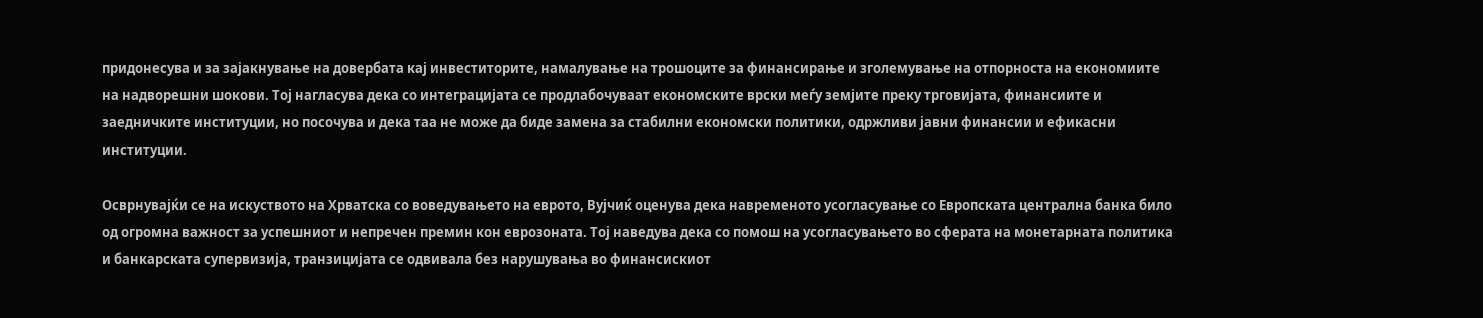придонесува и за зајакнување на довербата кај инвеститорите, намалување на трошоците за финансирање и зголемување на отпорноста на економиите на надворешни шокови. Тој нагласува дека со интеграцијата се продлабочуваат економските врски меѓу земјите преку трговијата, финансиите и заедничките институции, но посочува и дека таа не може да биде замена за стабилни економски политики, одржливи јавни финансии и ефикасни институции.

Осврнувајќи се на искуството на Хрватска со воведувањето на еврото, Вујчиќ оценува дека навременото усогласување со Европската централна банка било од огромна важност за успешниот и непречен премин кон еврозоната. Тој наведува дека со помош на усогласувањето во сферата на монетарната политика и банкарската супервизија, транзицијата се одвивала без нарушувања во финансискиот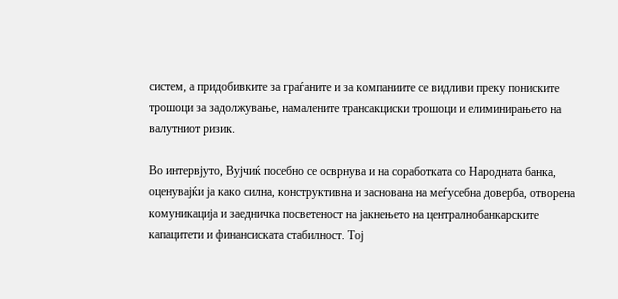систем, а придобивките за граѓаните и за компаниите се видливи преку пониските трошоци за задолжување, намалените трансакциски трошоци и елиминирањето на валутниот ризик.

Во интервјуто, Вујчиќ посебно се осврнува и на соработката со Народната банка, оценувајќи ја како силна, конструктивна и заснована на меѓусебна доверба, отворена комуникација и заедничка посветеност на јакнењето на централнобанкарските капацитети и финансиската стабилност. Тој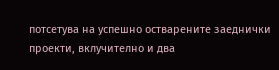потсетува на успешно остварените заеднички проекти, вклучително и два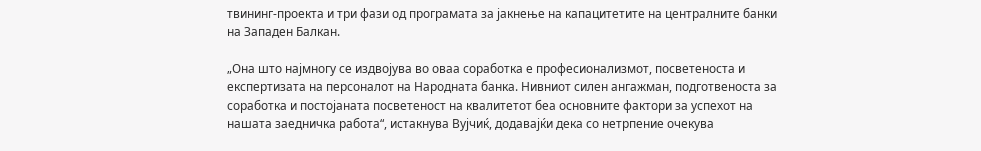твининг-проекта и три фази од програмата за јакнење на капацитетите на централните банки на Западен Балкан.

„Она што најмногу се издвојува во оваа соработка е професионализмот, посветеноста и експертизата на персоналот на Народната банка. Нивниот силен ангажман, подготвеноста за соработка и постојаната посветеност на квалитетот беа основните фактори за успехот на нашата заедничка работа“, истакнува Вујчиќ, додавајќи дека со нетрпение очекува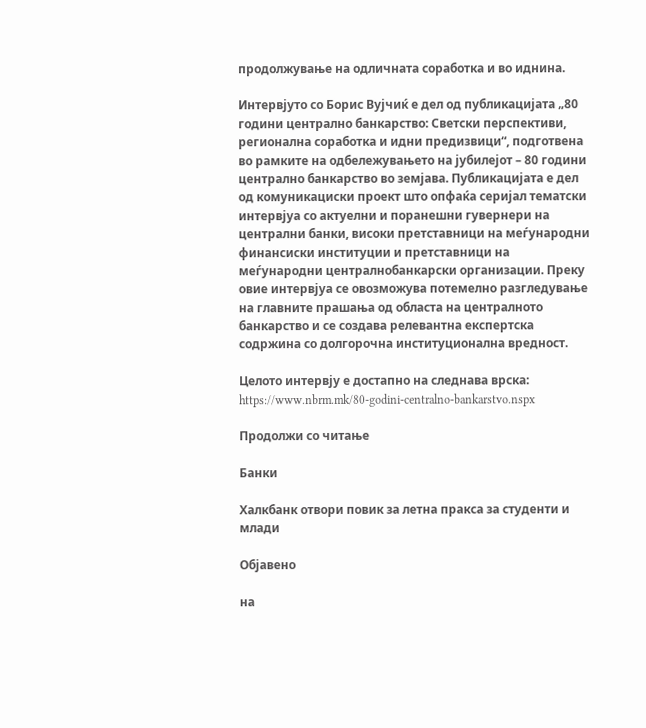продолжување на одличната соработка и во иднина.

Интервјуто со Борис Вујчиќ е дел од публикацијата „80 години централно банкарство: Светски перспективи, регионална соработка и идни предизвици“, подготвена во рамките на одбележувањето на јубилејот – 80 години централно банкарство во земјава. Публикацијата е дел од комуникациски проект што опфаќа серијал тематски интервјуа со актуелни и поранешни гувернери на централни банки, високи претставници на меѓународни финансиски институции и претставници на меѓународни централнобанкарски организации. Преку овие интервјуа се овозможува потемелно разгледување на главните прашања од областа на централното банкарство и се создава релевантна експертска содржина со долгорочна институционална вредност.

Целото интервју е достапно на следнава врска: https://www.nbrm.mk/80-godini-centralno-bankarstvo.nspx

Продолжи со читање

Банки

Халкбанк отвори повик за летна пракса за студенти и млади

Објавено

на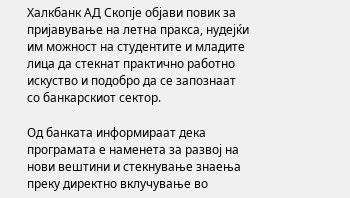Халкбанк АД Скопје објави повик за пријавување на летна пракса, нудејќи им можност на студентите и младите лица да стекнат практично работно искуство и подобро да се запознаат со банкарскиот сектор.

Од банката информираат дека програмата е наменета за развој на нови вештини и стекнување знаења преку директно вклучување во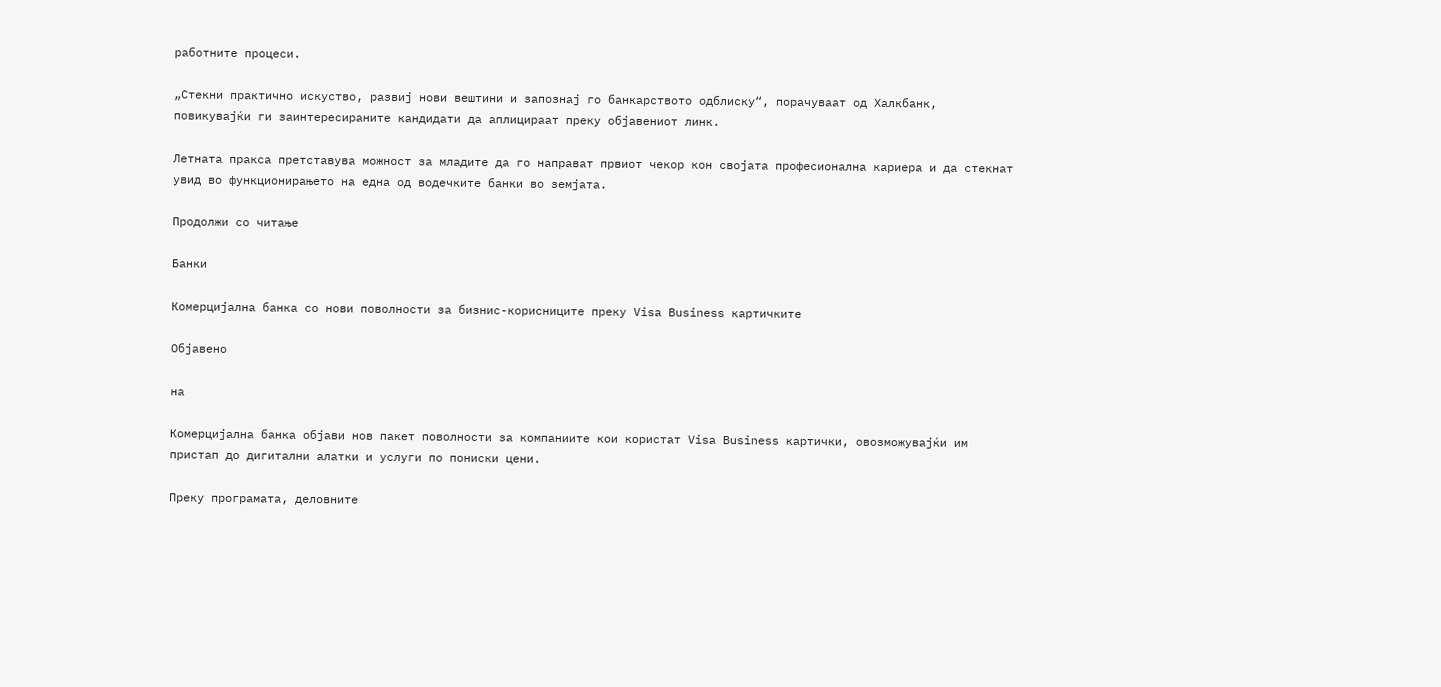работните процеси.

„Стекни практично искуство, развиј нови вештини и запознај го банкарството одблиску“, порачуваат од Халкбанк, повикувајќи ги заинтересираните кандидати да аплицираат преку објавениот линк.

Летната пракса претставува можност за младите да го направат првиот чекор кон својата професионална кариера и да стекнат увид во функционирањето на една од водечките банки во земјата.

Продолжи со читање

Банки

Комерцијална банка со нови поволности за бизнис-корисниците преку Visa Business картичките

Објавено

на

Комерцијална банка објави нов пакет поволности за компаниите кои користат Visa Business картички, овозможувајќи им пристап до дигитални алатки и услуги по пониски цени.

Преку програмата, деловните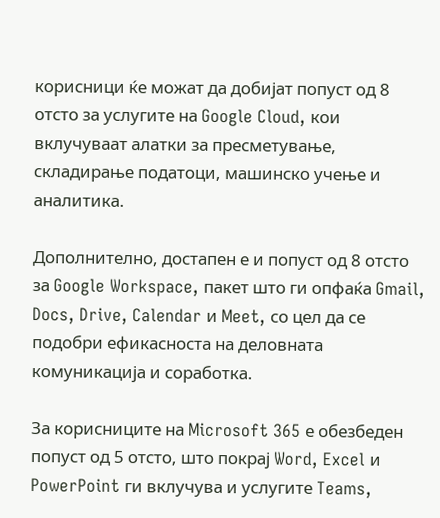корисници ќе можат да добијат попуст од 8 отсто за услугите на Google Cloud, кои вклучуваат алатки за пресметување, складирање податоци, машинско учење и аналитика.

Дополнително, достапен е и попуст од 8 отсто за Google Workspace, пакет што ги опфаќа Gmail, Docs, Drive, Calendar и Meet, со цел да се подобри ефикасноста на деловната комуникација и соработка.

За корисниците на Microsoft 365 е обезбеден попуст од 5 отсто, што покрај Word, Excel и PowerPoint ги вклучува и услугите Teams,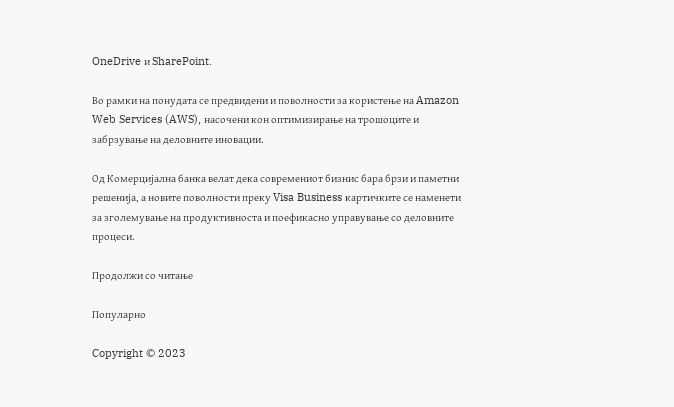OneDrive и SharePoint.

Во рамки на понудата се предвидени и поволности за користење на Amazon Web Services (AWS), насочени кон оптимизирање на трошоците и забрзување на деловните иновации.

Од Комерцијална банка велат дека современиот бизнис бара брзи и паметни решенија, а новите поволности преку Visa Business картичките се наменети за зголемување на продуктивноста и поефикасно управување со деловните процеси.

Продолжи со читање

Популарно

Copyright © 2023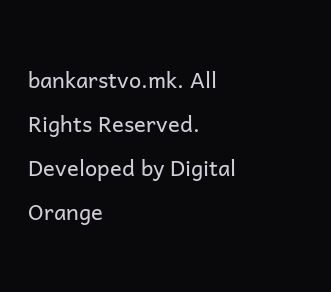bankarstvo.mk. All Rights Reserved. Developed by Digital Orange